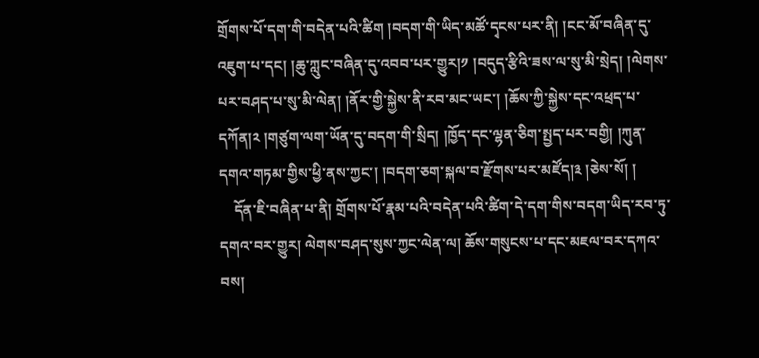གྲོགས་པོ་དག་གི་བདེན་པའི་ཚིག །བདག་གི་ཡིད་མཚོ་དྭངས་པར་ནི། །ངང་མོ་བཞིན་དུ་འཇུག་པ་དང། །ཆུ་ཀླུང་བཞིན་དུ་འབབ་པར་གྱུར།༡ །བདུད་རྩིའི་ཟས་ལ་སུ་མི་སྲེད། །ལེགས་པར་བཤད་པ་སུ་མི་ལེན། །ནོར་གྱི་སྐྱེས་ནི་རབ་མང་ཡང་། །ཆོས་ཀྱི་སྐྱེས་དང་འཕྲད་པ་དཀོན།༢ །གཙུག་ལག་ཡོན་དུ་བདག་གི་སྲིད། །ཁྱོད་དང་ལྷན་ཅིག་སྤྱད་པར་བགྱི། །ཀུན་དགའ་གཏམ་གྱིས་ཕྱི་ནས་ཀྱང་། །བདག་ཅག་སྐལ་བ་རྫོགས་པར་མཛོད།༣ །ཅེས་སོ། །
    དོན་ཇི་བཞིན་པ་ནི། གྲོགས་པོ་རྣམ་པའི་བདེན་པའི་ཚིག་དེ་དག་གིས་བདག་ཡིད་རབ་ཏུ་དགའ་བར་གྱུར། ལེགས་བཤད་སུས་ཀྱང་ལེན་ལ། ཆོས་གསུངས་པ་དང་མཇལ་བར་དཀའ་བས།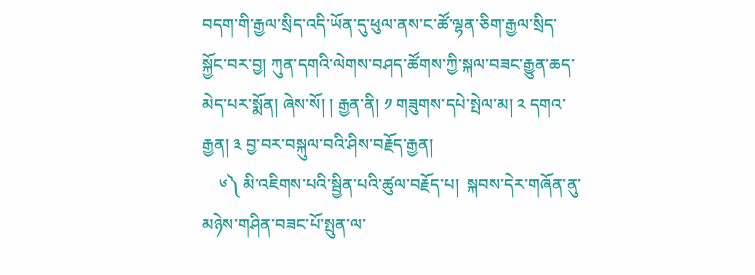བདག་གི་རྒྱལ་སྲིད་འདི་ཡོན་དུ་ཕུལ་ནས་ང་ཚོ་ལྷན་ཅིག་རྒྱལ་སྲིད་སྐྱོང་བར་བྱ། ཀུན་དགའི་ལེགས་བཤད་ཚོགས་ཀྱི་སྐལ་བཟང་རྒྱུན་ཆད་མེད་པར་སྨོན། ཞེས་སོ། ། རྒྱན་ནི། ༡ གཟུགས་དཔེ་སྤེལ་མ། ༢ དགའ་རྒྱན། ༣ བྱ་བར་བསྐུལ་བའི་ཤིས་བརྗོད་རྒྱན།
    ༦༽ མི་འཇིགས་པའི་སྦྱིན་པའི་ཚུལ་བརྗོད་པ།  སྐབས་དེར་གཞོན་ནུ་མཉེས་གཤིན་བཟང་པོ་སྤུན་ལ་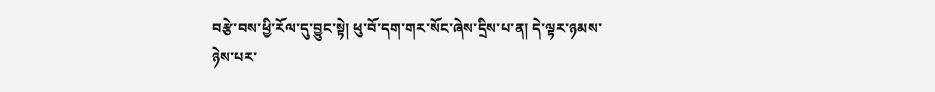བརྩེ་བས་ཕྱི་རོལ་དུ་བྱུང་སྟེ། ཕུ་བོ་དག་གར་སོང་ཞེས་དྲིས་པ་ན། དེ་ལྟར་ཉམས་ཉེས་པར་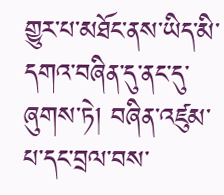གྱུར་པ་མཐོང་ནས་ཡིད་མི་དགའ་བཞིན་དུ་ནང་དུ་ཞུགས་ཏེ། བཞིན་འཛུམ་པ་དང་བྲལ་བས་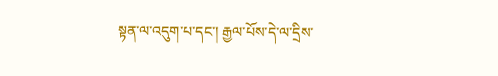སྟན་ལ་འདུག་པ་དང་། རྒྱལ་པོས་དེ་ལ་དྲིས་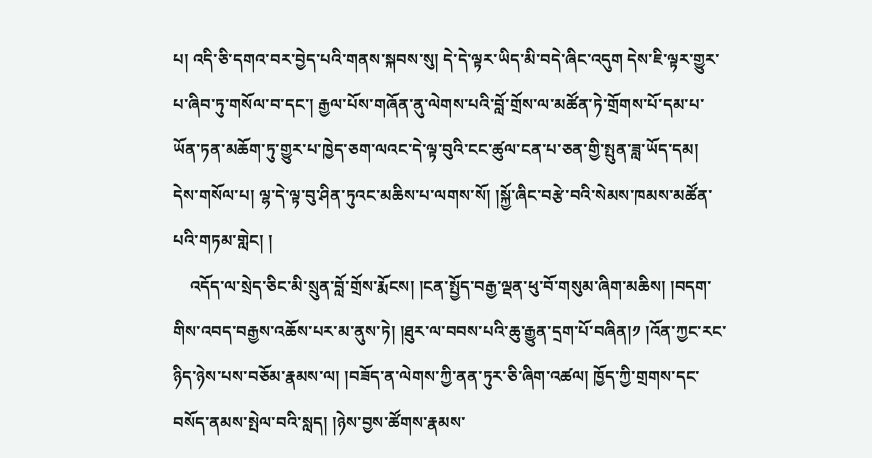པ། འདི་ཅི་དགའ་བར་བྱེད་པའི་གནས་སྐབས་སུ། དེ་དེ་ལྟར་ཡིད་མི་བདེ་ཞིང་འདུག དེས་ཇི་ལྟར་གྱུར་པ་ཞིབ་ཏུ་གསོལ་བ་དང་། རྒྱལ་པོས་གཞོན་ནུ་ལེགས་པའི་བློ་གྲོས་ལ་མཚོན་ཏེ་གྲོགས་པོ་དམ་པ་ཡོན་ཏན་མཆོག་ཏུ་གྱུར་པ་ཁྱེད་ཅག་ལའང་དེ་ལྟ་བུའི་ངང་ཚུལ་ངན་པ་ཅན་གྱི་སྤུན་ཟླ་ཡོད་དམ། དེས་གསོལ་པ། ལྷ་དེ་ལྟ་བུ་ཤིན་ཏུའང་མཆིས་པ་ལགས་སོ། །སྐྱོ་ཞིང་བརྩེ་བའི་སེམས་ཁམས་མཚོན་པའི་གཏམ་གླེང། །
    འདོད་ལ་སྲེད་ཅིང་མི་སྲུན་བློ་གྲོས་རྨོངས། །ངན་སྤྱོད་བརྒྱ་ལྡན་ཕུ་བོ་གསུམ་ཞིག་མཆིས། །བདག་གིས་འབད་བརྒྱས་འཆོས་པར་མ་ནུས་ཏེ། །ཐུར་ལ་བབས་པའི་ཆུ་རྒྱུན་དྲག་པོ་བཞིན།༡ །འོན་ཀྱང་རང་ཉིད་ཉེས་པས་བཅོམ་རྣམས་ལ། །བཟོད་ན་ལེགས་ཀྱི་ནན་ཏུར་ཅི་ཞིག་འཚལ། ཁྱོད་ཀྱི་གྲགས་དང་བསོད་ནམས་སྤེལ་བའི་སླད། །ཉེས་བྱས་ཚོགས་རྣམས་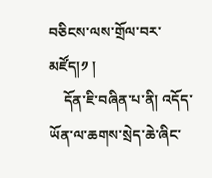བཅིངས་ལས་གྲོལ་བར་མཛོད།༡ །
    དོན་ཇི་བཞིན་པ་ནི། འདོད་ཡོན་ལ་ཆགས་སྲེད་ཆེ་ཞིང་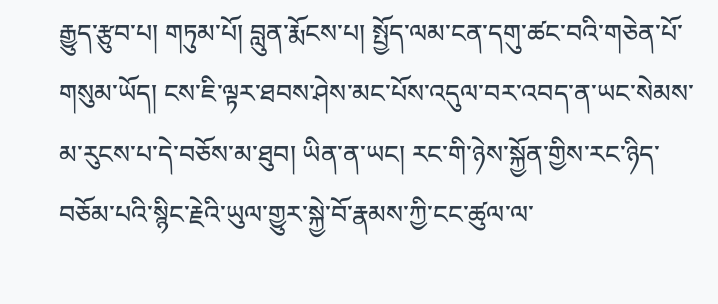རྒྱུད་རྩུབ་པ། གཏུམ་པོ། བླུན་རྨོངས་པ། སྤྱོད་ལམ་ངན་དགུ་ཚང་བའི་གཅེན་པོ་གསུམ་ཡོད། ངས་ཇི་ལྟར་ཐབས་ཤེས་མང་པོས་འདུལ་བར་འབད་ན་ཡང་སེམས་མ་རུངས་པ་དེ་བཅོས་མ་ཐུབ། ཡིན་ན་ཡང། རང་གི་ཉེས་སྐྱོན་གྱིས་རང་ཉིད་བཅོམ་པའི་སྙིང་རྗེའི་ཡུལ་གྱུར་སྐྱེ་བོ་རྣམས་ཀྱི་ངང་ཚུལ་ལ་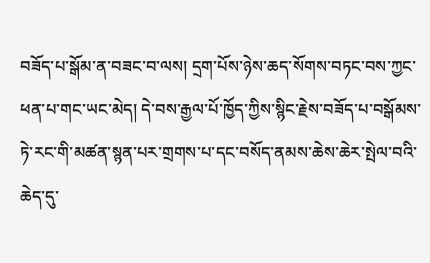བཟོད་པ་སྒོམ་ན་བཟང་བ་ལས། དྲག་པོས་ཉེས་ཆད་སོགས་བཏང་བས་ཀྱང་ཕན་པ་གང་ཡང་མེད། དེ་བས་རྒྱལ་པོ་ཁྱོད་ཀྱིས་སྙིང་རྗེས་བཟོད་པ་བསྒོམས་ཏེ་རང་གི་མཚན་སྙན་པར་གྲགས་པ་དང་བསོད་ནམས་ཆེས་ཆེར་སྤེལ་བའི་ཆེད་དུ་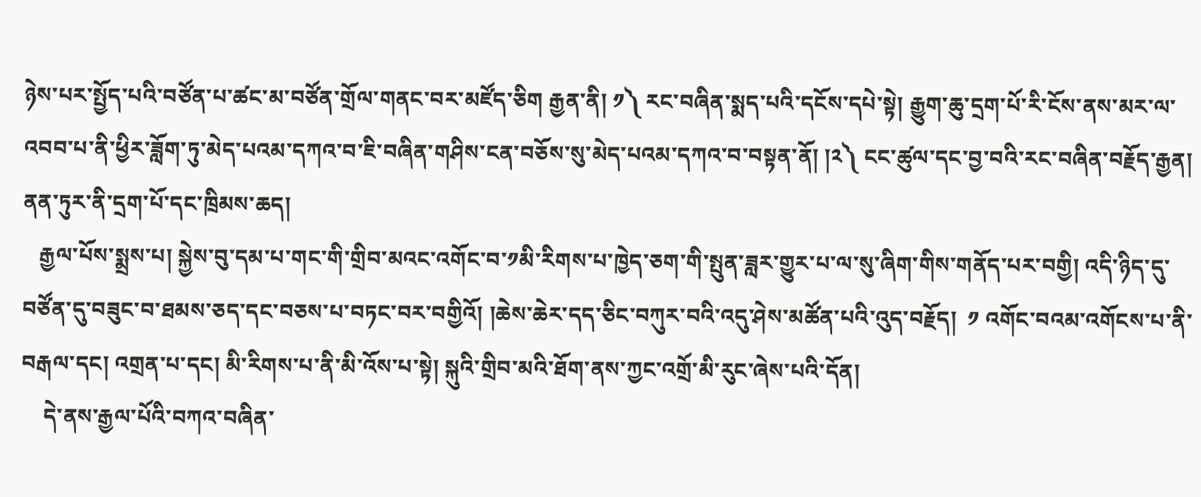ཉེས་པར་སྤྱོད་པའི་བཙོན་པ་ཚང་མ་བཙོན་གྲོལ་གནང་བར་མཛོད་ཅིག རྒྱན་ནི། ༡༽ རང་བཞིན་སྨད་པའི་དངོས་དཔེ་སྟེ། རྒྱུག་ཆུ་དྲག་པོ་རི་ངོས་ནས་མར་ལ་འབབ་པ་ནི་ཕྱིར་ཟློག་ཏུ་མེད་པའམ་དཀའ་བ་ཇི་བཞིན་གཤིས་ངན་བཅོས་སུ་མེད་པའམ་དཀའ་བ་བསྟན་ནོ། །༢༽ ངང་ཚུལ་དང་བྱ་བའི་རང་བཞིན་བརྗོད་རྒྱན། ནན་ཏུར་ནི་དྲག་པོ་དང་ཁྲིམས་ཆད།
   རྒྱལ་པོས་སྨྲས་པ། སྐྱེས་བུ་དམ་པ་གང་གི་གྲིབ་མའང་འགོང་བ་༡མི་རིགས་པ་ཁྱེད་ཅག་གི་སྤུན་ཟླར་གྱུར་པ་ལ་སུ་ཞིག་གིས་གནོད་པར་བགྱི། འདི་ཉིད་དུ་བཙོན་དུ་བཟུང་བ་ཐམས་ཅད་དང་བཅས་པ་བཏང་བར་བགྱིའོ། །ཆེས་ཆེར་དད་ཅིང་བཀུར་བའི་འདུ་ཤེས་མཚོན་པའི་འུད་བརྗོད།  ༡ འགོང་བའམ་འགོངས་པ་ནི་བརྒལ་དང། འགྲན་པ་དང། མི་རིགས་པ་ནི་མི་འོས་པ་སྟེ། སྐུའི་གྲིབ་མའི་ཐོག་ནས་ཀྱང་འགྲོ་མི་རུང་ཞེས་པའི་དོན།
    དེ་ནས་རྒྱལ་པོའི་བཀའ་བཞིན་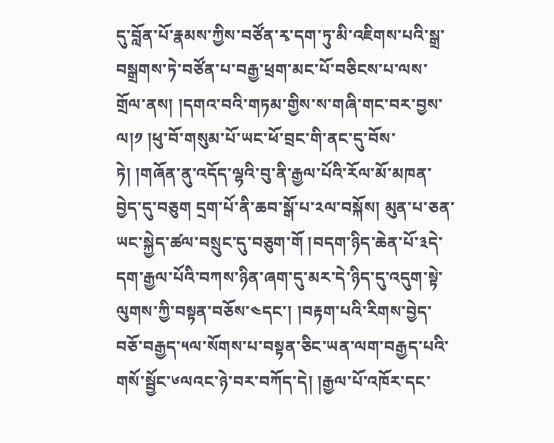དུ་བློན་པོ་རྣམས་ཀྱིས་བཙོན་རྭ་དག་ཏུ་མི་འཇིགས་པའི་སྒྲ་བསྒྲགས་ཏེ་བཙོན་པ་བརྒྱ་ཕྲག་མང་པོ་བཅིངས་པ་ལས་གྲོལ་ནས། །དགའ་བའི་གཏམ་གྱིས་ས་གཞི་གང་བར་བྱས་ལ།༡ །ཕུ་བོ་གསུམ་པོ་ཡང་ཕོ་བྲང་གི་ནང་དུ་བོས་ཏེ། །གཞོན་ནུ་འདོད་ལྷའི་བུ་ནི་རྒྱལ་པོའི་རོལ་མོ་མཁན་བྱེད་དུ་བཅུག དྲག་པོ་ནི་ཆབ་སྒོ་པ་༢ལ་བསྐོས། མུན་པ་ཅན་ཡང་སྐྱེད་ཚལ་བསྲུང་དུ་བཅུག་གོ །བདག་ཉིད་ཆེན་པོ་༣དེ་དག་རྒྱལ་པོའི་བཀས་ཉིན་ཞག་དུ་མར་དེ་ཉིད་དུ་འདུག་སྟེ་ལུགས་ཀྱི་བསྟན་བཅོས་༤དང་། །བརྟག་པའི་རིགས་བྱེད་བཅོ་བརྒྱད་༥ལ་སོགས་པ་བསྟན་ཅིང་ཡན་ལག་བརྒྱད་པའི་གསོ་སྦྱོང་༦ལའང་ཉེ་བར་བཀོད་དེ། །རྒྱལ་པོ་འཁོར་དང་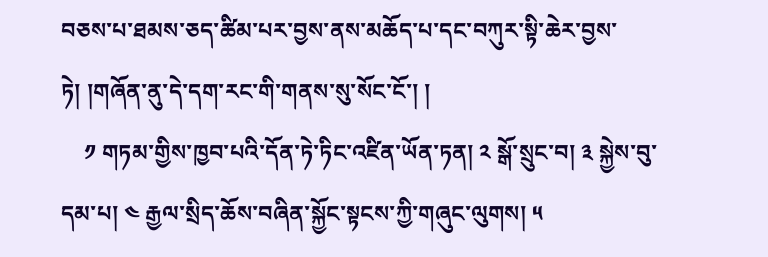བཅས་པ་ཐམས་ཅད་ཚིམ་པར་བྱས་ནས་མཆོད་པ་དང་བཀུར་སྟི་ཆེར་བྱས་ཏེ། །གཞོན་ནུ་དེ་དག་རང་གི་གནས་སུ་སོང་ངོ་། །
    ༡ གཏམ་གྱིས་ཁྱབ་པའི་དོན་ཏེ་ཏིང་འཛིན་ཡོན་ཏན། ༢ སྒོ་སྲུང་བ། ༣ སྐྱེས་བུ་དམ་པ། ༤ རྒྱལ་སྲིད་ཆོས་བཞིན་སྐྱོང་སྟངས་ཀྱི་གཞུང་ལུགས། ༥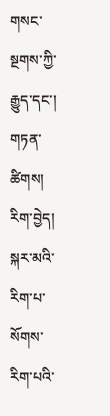གསང་སྔགས་ཀྱི་རྒྱུད་དང་། གཏན་ཚིགས། རིག་བྱེད། སྐར་མའི་རིག་པ་སོགས་རིག་པའི་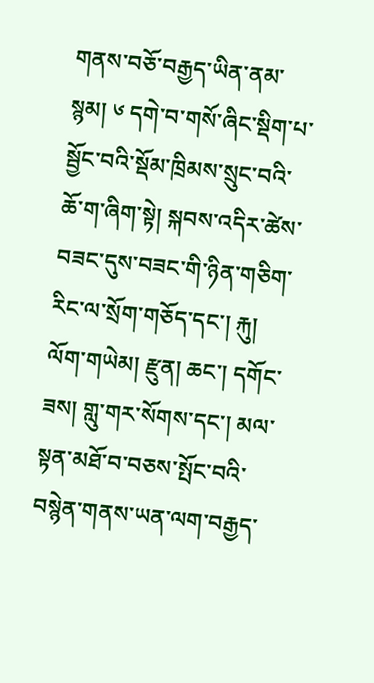གནས་བཅོ་བརྒྱད་ཡིན་ནམ་སྙམ། ༦ དགེ་བ་གསོ་ཞིང་སྡིག་པ་སྦྱོང་བའི་སྡོམ་ཁྲིམས་སྲུང་བའི་ཆོ་ག་ཞིག་སྟེ། སྐབས་འདིར་ཚེས་བཟང་དུས་བཟང་གི་ཉིན་གཅིག་རིང་ལ་སྲོག་གཅོད་དང་། རྐུ། ལོག་གཡེམ། རྫུན། ཆང་། དགོང་ཟས། གླུ་གར་སོགས་དང་། མལ་སྟན་མཐོ་བ་བཅས་སྤོང་བའི་བསྙེན་གནས་ཡན་ལག་བརྒྱད་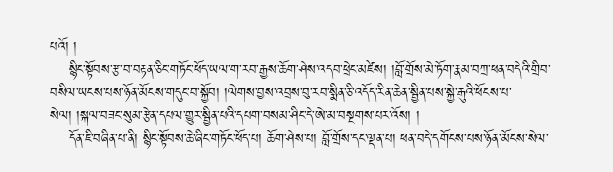པའོ། །
    སྙིང་སྟོབས་རྩ་བ་བརྟན་ཅིང་གཏོང་ཕོད་ཡལ་ག་རབ་རྒྱས་ཆོག་ཤེས་འདབ་ཕྲེང་མཛེས། །བློ་གྲོས་མེ་ཏོག་རྣམ་བཀྲ་ཕན་བདེའི་གྲིབ་བསིལ་ཡངས་པས་ཉོན་མོངས་གདུང་བ་སྐྱོབ། །ལེགས་བྱས་འབྲས་བུ་རབ་སྨིན་ཅི་འདོད་རིན་ཆེན་སྦྱིན་པས་སྐྱེ་རྒུའི་ཕོངས་པ་སེལ། །སྐལ་བཟང་སུམ་རྩེན་དཔལ་གྱུར་སྦྱིན་པའི་དཔག་བསམ་ཤིང་དེ་ཨེ་མ་བསྔགས་པར་འོས། །
    དོན་ཇི་བཞིན་པ་ནི། སྙིང་སྟོབས་ཆེ་ཞིང་གཏོང་ཕོད་པ། ཆོག་ཤེས་པ། བློ་གྲོས་དང་ལྡན་པ། ཕན་བདེ་དགོངས་པས་ཉོན་མོངས་སེལ་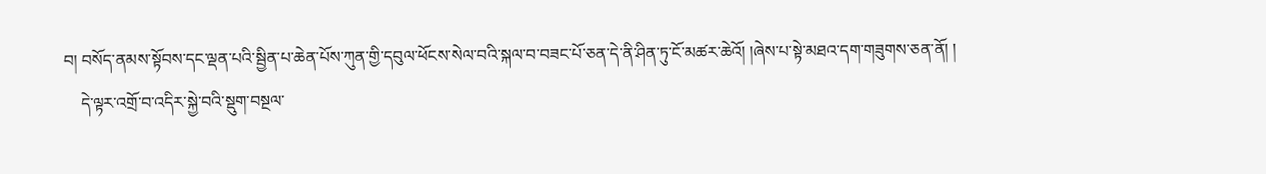བ། བསོད་ནམས་སྟོབས་དང་ལྡན་པའི་སྦྱིན་པ་ཆེན་པོས་ཀུན་གྱི་དབུལ་ཕོངས་སེལ་བའི་སྐལ་བ་བཟང་པོ་ཅན་དེ་ནི་ཤིན་ཏུ་ངོ་མཚར་ཆེའོ། །ཞེས་པ་སྟེ་མཐའ་དག་གཟུགས་ཅན་ནོ། །
    དེ་ལྟར་འགྲོ་བ་འདིར་སྐྱེ་བའི་སྡུག་བསྔལ་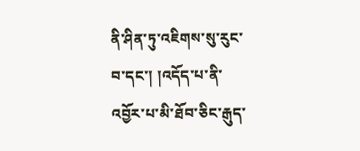ནི་ཤིན་ཏུ་འཇིགས་སུ་རུང་བ་དང་། །འདོད་པ་ནི་འབྱོར་པ་མི་ཐོབ་ཅིང་རྒུད་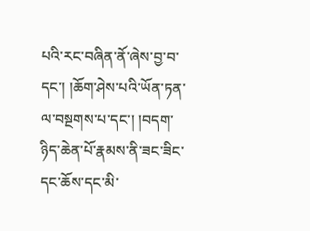པའི་རང་བཞིན་ནོ་ཞེས་བྱ་བ་དང་། །ཆོག་ཤེས་པའི་ཡོན་ཏན་ལ་བསྔགས་པ་དང་། །བདག་ཉིད་ཆེན་པོ་རྣམས་ནི་ཟང་ཟིང་དང་ཆོས་དང་མི་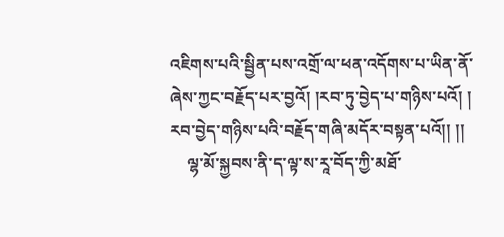འཇིགས་པའི་སྦྱིན་པས་འགྲོ་ལ་ཕན་འདོགས་པ་ཡིན་ནོ་ཞེས་ཀྱང་བརྗོད་པར་བྱའོ། །རབ་ཏུ་བྱེད་པ་གཉིས་པའོ། །  རབ་བྱེད་གཉིས་པའི་བརྗོད་གཞི་མདོར་བསྟན་པའོ།། །།
    ལྷ་མོ་སྐྱབས་ནི་ད་ལྟ་ས་རཱ་བོད་ཀྱི་མཐོ་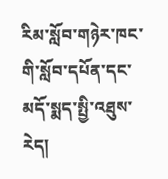རིམ་སློབ་གཉེར་ཁང་གི་སློབ་དཔོན་དང་མདོ་སྨད་སྤྱི་འཐུས་རེད།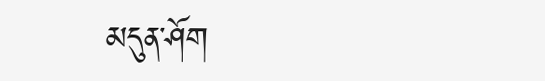མདུན་ཤོག